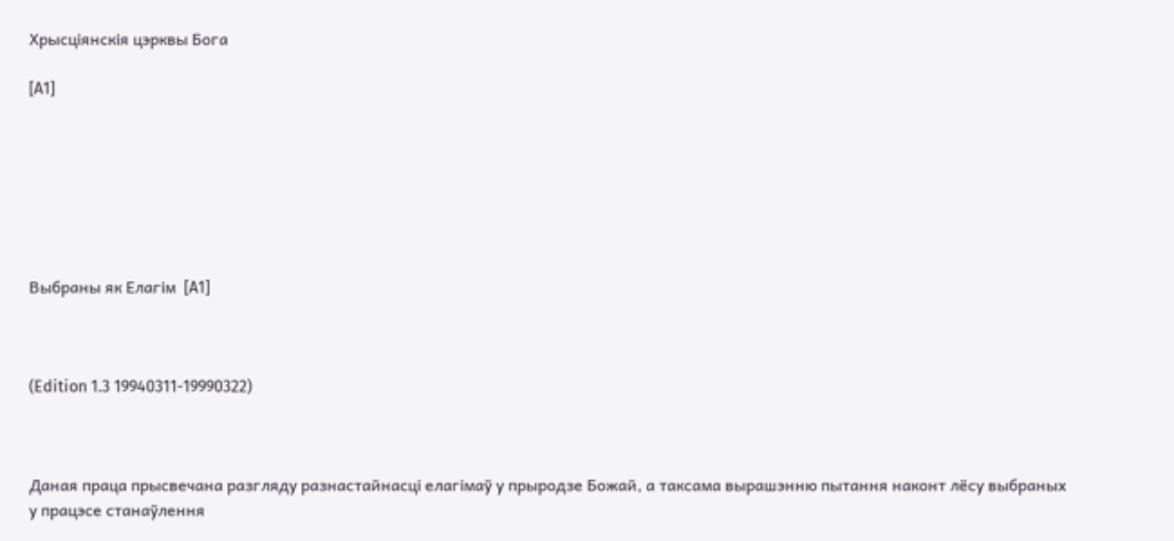Хрысціянскія цэрквы Бога

[A1]







Выбраны як Елагім  [A1]



(Edition 1.3 19940311-19990322)



Даная праца прысвечана разгляду разнастайнасці елагімаў у прыродзе Божай, а таксама вырашэнню пытання наконт лёсу выбраных у працэсе станаўлення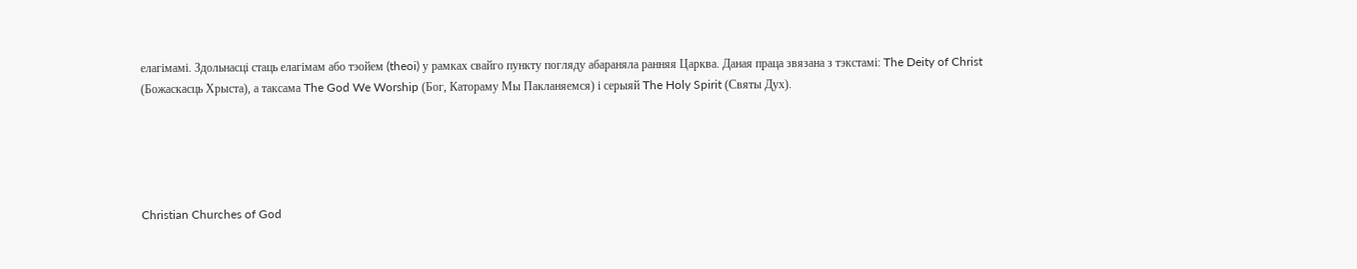елагімамі. Здольнасці стаць елагімам або тэойем (theoi) у рамках свайго пункту погляду абараняла ранняя Царква. Даная праца звязана з тэкстамі: The Deity of Christ (Божаскасць Хрыста), а таксама The God We Worship (Бог, Катораму Мы Пакланяемся) і серыяй The Holy Spirit (Святы Дух).





Christian Churches of God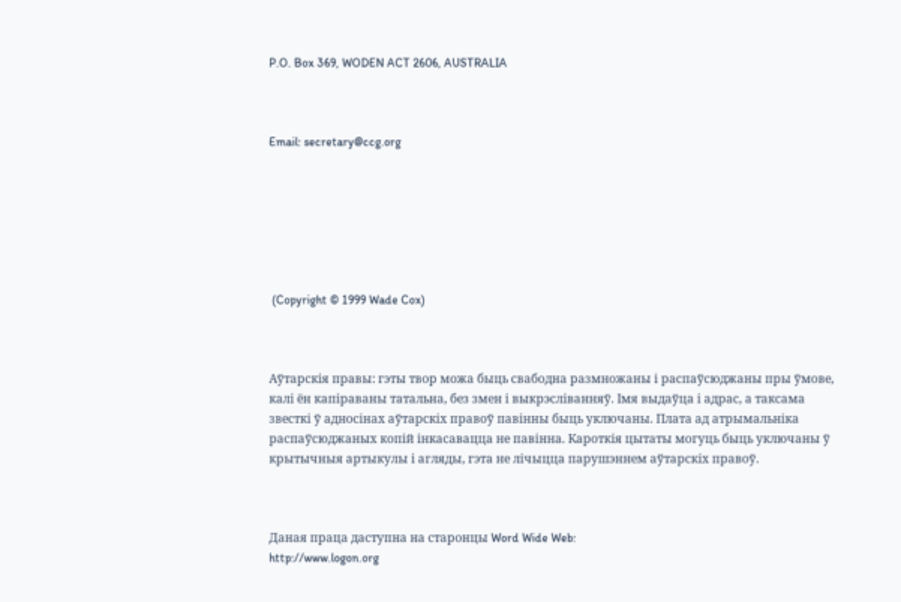P.O. Box 369, WODEN ACT 2606, AUSTRALIA



Email: secretary@ccg.org







 (Copyright © 1999 Wade Cox)



Аўтарскія правы: гэты твор можа быць свабодна размножаны і распаўсюджаны пры ўмове, калі ён капіраваны татальна, без змен і выкрэсліванняў. Імя выдаўца і адрас, а таксама звесткі ў адносінах аўтарскіх правоў павінны быць уключаны. Плата ад атрымальніка распаўсюджаных копій інкасавацца не павінна. Кароткія цытаты могуць быць уключаны ў крытычныя артыкулы і агляды, гэта не лічыцца парушэннем аўтарскіх правоў.



Даная праца даступна на старонцы Word Wide Web:
http://www.logon.org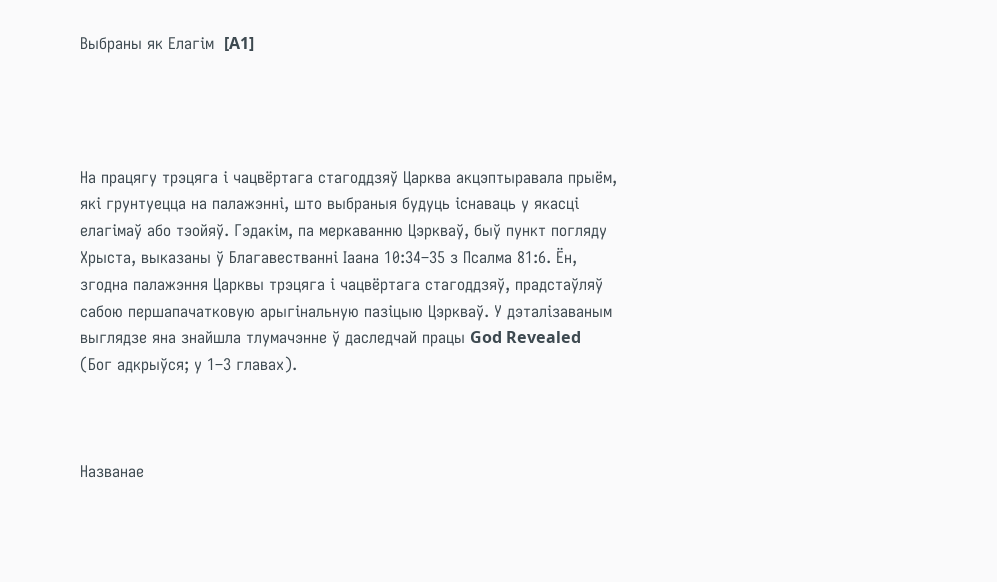Выбраны як Елагім  [A1]




На працягу трэцяга і чацвёртага стагоддзяў Царква акцэптыравала прыём, які грунтуецца на палажэнні, што выбраныя будуць існаваць у якасці елагімаў або тэойяў. Гэдакім, па меркаванню Цэркваў, быў пункт погляду Хрыста, выказаны ў Благавестванні Іаана 10:34–35 з Псалма 81:6. Ён, згодна палажэння Царквы трэцяга і чацвёртага стагоддзяў, прадстаўляў сабою першапачатковую арыгінальную пазіцыю Цэркваў. У дэталізаваным выглядзе яна знайшла тлумачэнне ў даследчай працы God Revealed (Бог адкрыўся; у 1–3 главах).



Названае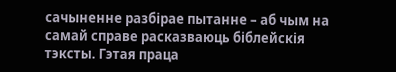сачыненне разбірае пытанне – аб чым на самай справе расказваюць біблейскія тэксты. Гэтая праца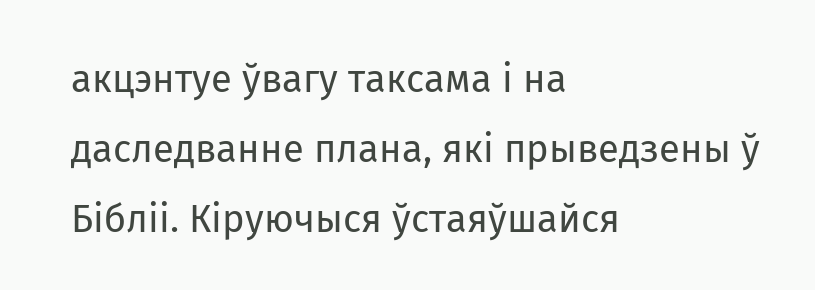акцэнтуе ўвагу таксама і на даследванне плана, які прыведзены ў Бібліі. Кіруючыся ўстаяўшайся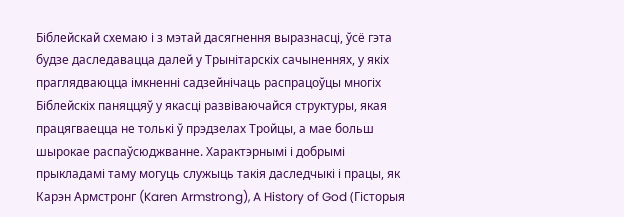Біблейскай схемаю і з мэтай дасягнення выразнасці, ўсё гэта будзе даследавацца далей у Трынітарскіх сачыненнях, у якіх праглядваюцца імкненні садзейнічаць распрацоўцы многіх Біблейскіх паняццяў у якасці развіваючайся структуры, якая працягваецца не толькі ў прэдзелах Тройцы, а мае больш шырокае распаўсюджванне. Характэрнымі і добрымі прыкладамі таму могуць служыць такія даследчыкі і працы, як Карэн Армстронг (Karen Armstrong), A History of God (Гісторыя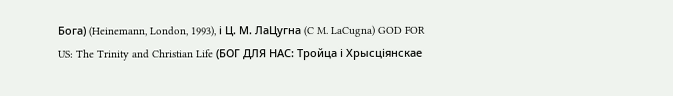Бога) (Heinemann, London, 1993), і Ц. М. ЛаЦугна (C M. LaCugna) GOD FOR US: The Trinity and Christian Life (БОГ ДЛЯ НАС: Тройца і Хрысціянскае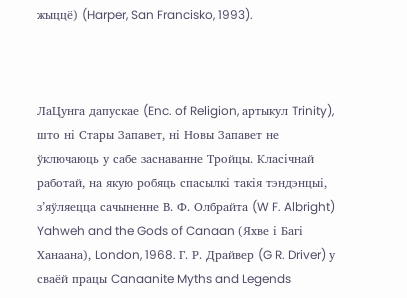жыццё) (Harper, San Francisko, 1993).



ЛаЦунга дапускае (Enc. of Religion, артыкул Trinity), што ні Стары Запавет, ні Новы Запавет не ўключаюць у сабе заснаванне Тройцы. Класічнай работай, на якую робяць спасылкі такія тэндэнцыі, з’яўляецца сачыненне В. Ф. Олбрайта (W F. Albright) Yahweh and the Gods of Canaan (Яхве і Багі Ханаана), London, 1968. Г. Р. Драйвер (G R. Driver) у сваёй працы Canaanite Myths and Legends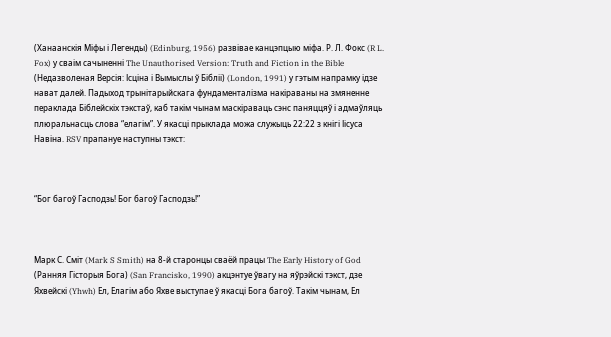(Ханаанскія Міфы і Легенды) (Edinburg, 1956) развівае канцэпцыю міфа. Р. Л. Фокс (R L. Fox) у сваім сачыненні The Unauthorised Version: Truth and Fiction in the Bible (Недазволеная Версія: Ісціна і Вымыслы ў Бібліі) (London, 1991) у гэтым напрамку ідзе нават далей. Падыход трынітарыйскага фундаменталізма накіраваны на змяненне пераклада Біблейскіх тэкстаў, каб такім чынам маскіраваць сэнс паняццяў і адмаўляць плюральнасць слова “елагім”. У якасці прыклада можа служыць 22:22 з кнігі Іісуса Навіна. RSV прапануе наступны тэкст:



“Бог багоў Гасподзь! Бог багоў Гасподзь!”



Марк С. Сміт (Mark S Smith) на 8-й старонцы сваёй працы The Early History of God (Ранняя Гісторыя Бога) (San Francisko, 1990) акцэнтуе ўвагу на яўрэйскі тэкст, дзе Яхвейскі (Yhwh) Ел, Елагім або Яхве выступае ў якасці Бога багоў. Такім чынам, Ел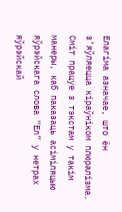Елагіма азначае, што ён з’яўляецца кіраўніком плюралізма. Сміт працуе з тэкстам у такім манеры, каб паказаць асіміляцыю яўрэйскага слова “Ел” у нетрах яўрэйскай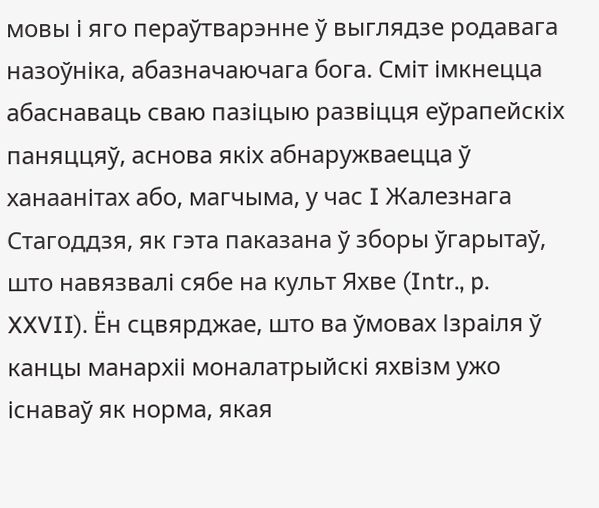мовы і яго пераўтварэнне ў выглядзе родавага назоўніка, абазначаючага бога. Сміт імкнецца абаснаваць сваю пазіцыю развіцця еўрапейскіх паняццяў, аснова якіх абнаружваецца ў ханаанітах або, магчыма, у час I Жалезнага Стагоддзя, як гэта паказана ў зборы ўгарытаў, што навязвалі сябе на культ Яхве (Intr., p. XXVII). Ён сцвярджае, што ва ўмовах Ізраіля ў канцы манархіі моналатрыйскі яхвізм ужо існаваў як норма, якая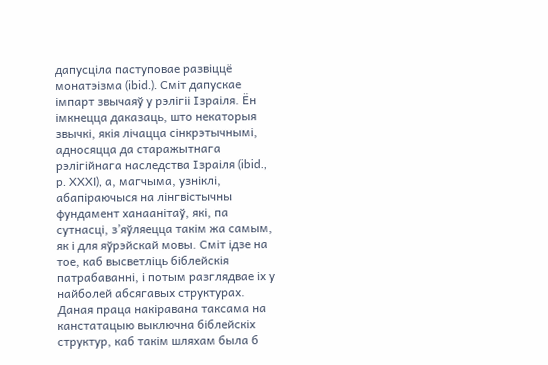дапусціла паступовае развіццё монатэізма (ibid.). Сміт дапускае імпарт звычаяў у рэлігіі Ізраіля. Ён імкнецца даказаць, што некаторыя звычкі, якія лічацца сінкрэтычнымі, адносяцца да старажытнага рэлігійнага наследства Ізраіля (ibid., p. XXXI), а, магчыма, узніклі, абапіраючыся на лінгвістычны фундамент ханаанітаў, які, па сутнасці, з’яўляецца такім жа самым, як і для яўрэйскай мовы. Сміт ідзе на тое, каб высветліць біблейскія патрабаванні, і потым разглядвае іх у найболей абсягавых структурах. Даная праца накіравана таксама на канстатацыю выключна біблейскіх структур, каб такім шляхам была б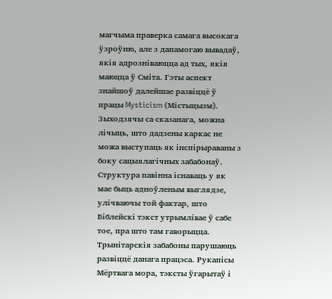магчыма праверка самага высокага ўзроўню, але з дапамогаю вывадаў, якія адрозніваюцца ад тых, якія маюцца ў Сміта. Гэты аспект знайшоў далейшае развіццё ў працы Mysticism (Містыцызм). Зыходзячы са сказанага, можна лічыць, што дадзены каркас не можа выступаць як інспірыраваны з боку сацыялагічных забабонаў. Структура павінна існаваць у як мае быць адноўленым выглядзе, улічваючы той фактар, што Біблейскі тэкст утрымлівае ў сабе тое, пра што там гаворыцца. Трынітарскія забабоны парушаюць развіццё данага працэса. Рукапісы Мёртвага мора, тэксты ўгарытаў і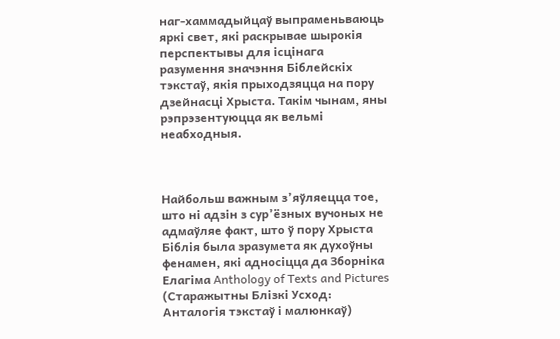наг-хаммадыйцаў выпраменьваюць яркі свет, які раскрывае шырокія перспектывы для ісцінага разумення значэння Біблейскіх тэкстаў, якія прыходзяцца на пору дзейнасці Хрыста. Такім чынам, яны рэпрэзентуюцца як вельмі неабходныя.



Найбольш важным з’яўляецца тое, што ні адзін з сур’ёзных вучоных не адмаўляе факт, што ў пору Хрыста Біблія была зразумета як духоўны фенамен, які адносіцца да Зборніка Елагіма Anthology of Texts and Pictures (Старажытны Блізкі Усход: Анталогія тэкстаў і малюнкаў)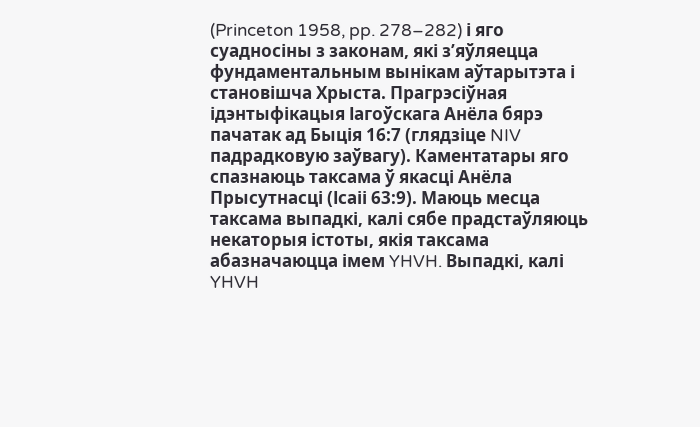(Princeton 1958, pp. 278–282) і яго суадносіны з законам, які з’яўляецца фундаментальным вынікам аўтарытэта і становішча Хрыста. Прагрэсіўная ідэнтыфікацыя Іагоўскага Анёла бярэ пачатак ад Быція 16:7 (глядзіце NIV падрадковую заўвагу). Каментатары яго спазнаюць таксама ў якасці Анёла Прысутнасці (Ісаіі 63:9). Маюць месца таксама выпадкі, калі сябе прадстаўляюць некаторыя істоты, якія таксама абазначаюцца імем YHVH. Выпадкі, калі YHVH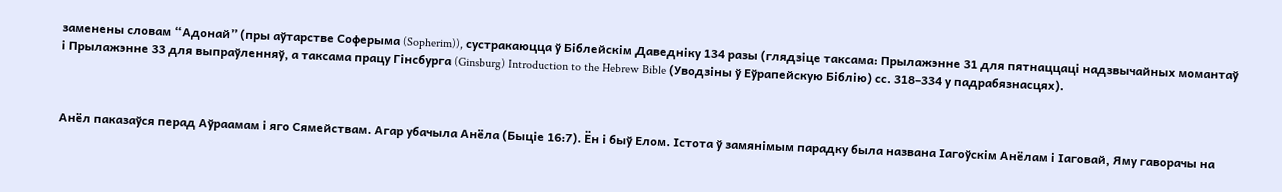заменены словам “Адонай” (пры аўтарстве Соферыма (Sopherim)), сустракаюцца ў Біблейскім Даведніку 134 разы (глядзіце таксама: Прылажэнне 31 для пятнаццаці надзвычайных момантаў і Прылажэнне 33 для выпраўленняў, а таксама працу Гінсбурга (Ginsburg) Introduction to the Hebrew Bible (Уводзіны ў Еўрапейскую Біблію) сс. 318–334 у падрабязнасцях).



Анёл паказаўся перад Аўраамам і яго Сямействам. Агар убачыла Анёла (Быціе 16:7). Ён і быў Елом. Істота ў замянімым парадку была названа Іагоўскім Анёлам і Іаговай, Яму гаворачы на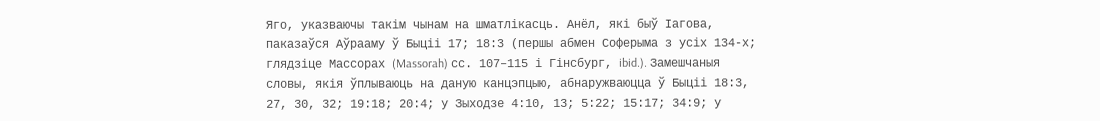Яго, указваючы такім чынам на шматлікасць. Анёл, які быў Іагова, паказаўся Аўрааму ў Быціі 17; 18:3 (першы абмен Соферыма з усіх 134-х; глядзіце Массорах (Massorah) сс. 107–115 і Гінсбург, ibid.). Замешчаныя словы, якія ўплываюць на даную канцэпцыю, абнаружваюцца ў Быціі 18:3, 27, 30, 32; 19:18; 20:4; у Зыходзе 4:10, 13; 5:22; 15:17; 34:9; у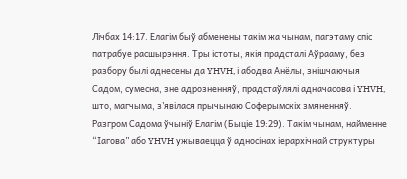Лічбах 14:17. Елагім быў абменены такім жа чынам, пагэтаму спіс патрабуе расшырэння. Тры істоты, якія прадсталі Аўрааму, без разбору былі аднесены да YHVH, і абодва Анёлы, знішчаючыя Садом, сумесна, зне адрозненняў, прадстаўлялі адначасова і YHVH, што, магчыма, з’явілася прычынаю Соферымскіх змяненняў. Разгром Садома ўчыніў Елагім (Быціе 19:29). Такім чынам, найменне “Іагова” або YHVH ужываецца ў адносінах іерархічнай структуры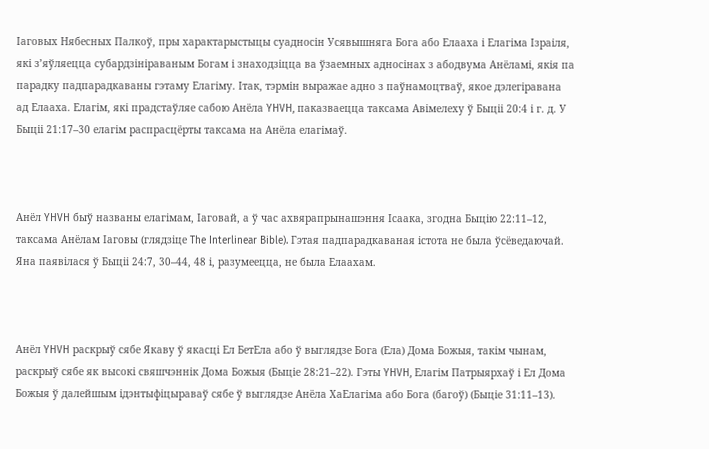Іаговых Нябесных Палкоў, пры характарыстыцы суадносін Усявышняга Бога або Елааха і Елагіма Ізраіля, які з’яўляецца субардзініраваным Богам і знаходзіцца ва ўзаемных адносінах з абодвума Анёламі, якія па парадку падпарадкаваны гэтаму Елагіму. Ітак, тэрмін выражае адно з паўнамоцтваў, якое дэлегіравана ад Елааха. Елагім, які прадстаўляе сабою Анёла YHVH, паказваецца таксама Авімелеху ў Быціі 20:4 і г. д. У Быціі 21:17–30 елагім распрасцёрты таксама на Анёла елагімаў.



Анёл YHVH быў названы елагімам, Іаговай, а ў час ахвярапрынашэння Ісаака, згодна Быцію 22:11–12, таксама Анёлам Іаговы (глядзіце The Interlinear Bible). Гэтая падпарадкаваная істота не была ўсёведаючай. Яна паявілася ў Быціі 24:7, 30–44, 48 і, разумеецца, не была Елаахам.



Анёл YHVH раскрыў сябе Якаву ў якасці Ел БетЕла або ў выглядзе Бога (Ела) Дома Божыя, такім чынам, раскрыў сябе як высокі свяшчэннік Дома Божыя (Быціе 28:21–22). Гэты YHVH, Елагім Патрыярхаў і Ел Дома Божыя ў далейшым ідэнтыфіцыраваў сябе ў выглядзе Анёла ХаЕлагіма або Бога (багоў) (Быціе 31:11–13).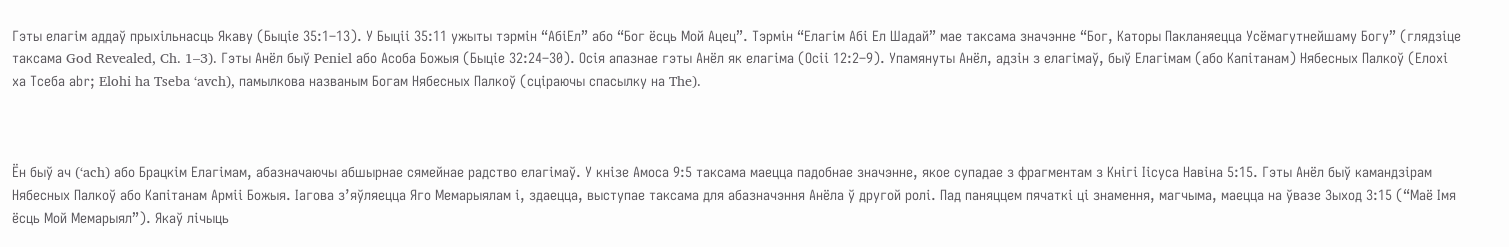Гэты елагім аддаў прыхільнасць Якаву (Быціе 35:1–13). У Быціі 35:11 ужыты тэрмін “АбіЕл” або “Бог ёсць Мой Ацец”. Тэрмін “Елагім Абі Ел Шадай” мае таксама значэнне “Бог, Каторы Пакланяецца Усёмагутнейшаму Богу” (глядзіце таксама God Revealed, Ch. 1–3). Гэты Анёл быў Peniel або Асоба Божыя (Быціе 32:24–30). Осія апазнае гэты Анёл як елагіма (Осіі 12:2–9). Упамянуты Анёл, адзін з елагімаў, быў Елагімам (або Капітанам) Нябесных Палкоў (Елохі ха Тсеба аbr; Elohi ha Tseba ‘avch), памылкова названым Богам Нябесных Палкоў (сціраючы спасылку на The).



Ён быў ач (‘ach) або Брацкім Елагімам, абазначаючы абшырнае сямейнае радство елагімаў. У кнізе Амоса 9:5 таксама маецца падобнае значэнне, якое супадае з фрагментам з Кнігі Іісуса Навіна 5:15. Гэты Анёл быў камандзірам Нябесных Палкоў або Капітанам Арміі Божыя. Іагова з’яўляецца Яго Мемарыялам і, здаецца, выступае таксама для абазначэння Анёла ў другой ролі. Пад паняццем пячаткі ці знамення, магчыма, маецца на ўвазе Зыход 3:15 (“Маё Імя ёсць Мой Мемарыял”). Якаў лічыць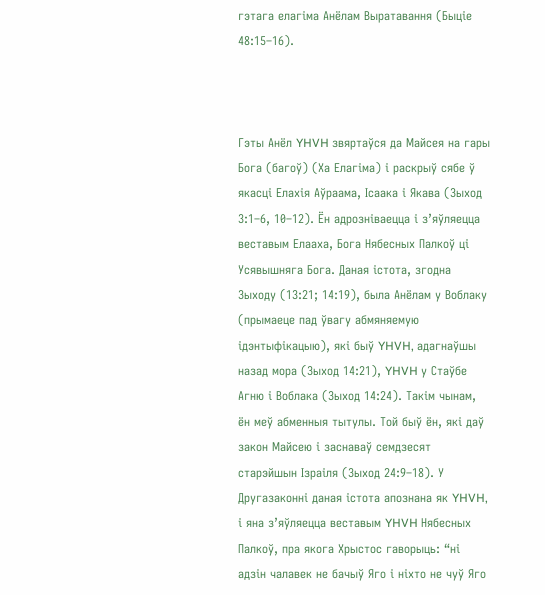гэтага елагіма Анёлам Выратавання (Быціе 48:15–16).



Гэты Анёл YHVH звяртаўся да Майсея на гары Бога (багоў) (Ха Елагіма) і раскрыў сябе ў якасці Елахія Аўраама, Ісаака і Якава (Зыход 3:1–6, 10–12). Ён адрозніваецца і з’яўляецца веставым Елааха, Бога Нябесных Палкоў ці Усявышняга Бога. Даная істота, згодна Зыходу (13:21; 14:19), была Анёлам у Воблаку (прымаеце пад ўвагу абмяняемую ідэнтыфікацыю), які быў YHVH, адагнаўшы назад мора (Зыход 14:21), YHVH у Стаўбе Агню і Воблака (Зыход 14:24). Такім чынам, ён меў абменныя тытулы. Той быў ён, які даў закон Майсею і заснаваў семдзесят старэйшын Ізраіля (Зыход 24:9–18). У Другазаконні даная істота апознана як YHVH, і яна з’яўляецца веставым YHVH Нябесных Палкоў, пра якога Хрыстос гаворыць: “ні адзін чалавек не бачыў Яго і ніхто не чуў Яго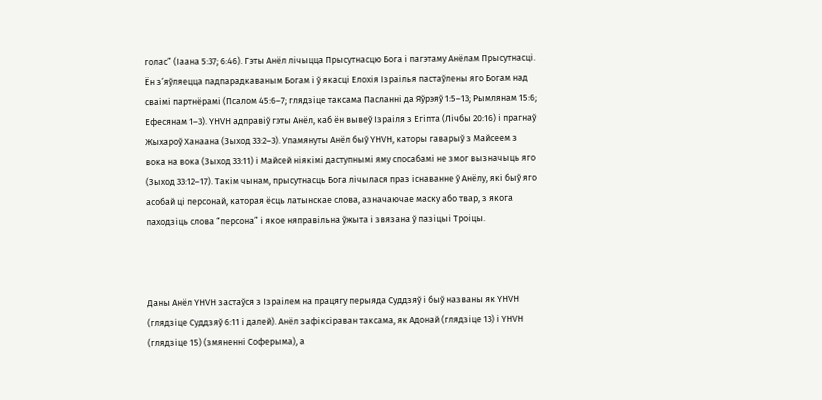голас” (Іаана 5:37; 6:46). Гэты Анёл лічыцца Прысутнасцю Бога і пагэтаму Анёлам Прысутнасці. Ён з’яўляецца падпарадкаваным Богам і ў якасці Елохія Ізраілья пастаўлены яго Богам над сваімі партнёрамі (Псалом 45:6–7; глядзіце таксама Пасланні да Яўрэяў 1:5–13; Рымлянам 15:6; Ефесянам 1–3). YHVH адправіў гэты Анёл, каб ён вывеў Ізраіля з Егіпта (Лічбы 20:16) і прагнаў Жыхароў Ханаана (Зыход 33:2–3). Упамянуты Анёл быў YHVH, каторы гаварыў з Майсеем з вока на вока (Зыход 33:11) і Майсей ніякімі даступнымі яму спосабамі не змог вызначыць яго (Зыход 33:12–17). Такім чынам, прысутнасць Бога лічылася праз існаванне ў Анёлу, які быў яго асобай ці персонай, каторая ёсць латынскае слова, азначаючае маску або твар, з якога паходзіць слова “персона” і якое няправільна ўжыта і звязана ў пазіцыі Троіцы.



Даны Анёл YHVH застаўся з Ізраілем на працягу перыяда Суддзяў і быў названы як YHVH (глядзіце Суддзяў 6:11 і далей). Анёл зафіксіраван таксама, як Адонай (глядзіце 13) і YHVH (глядзіце 15) (змяненні Соферыма), а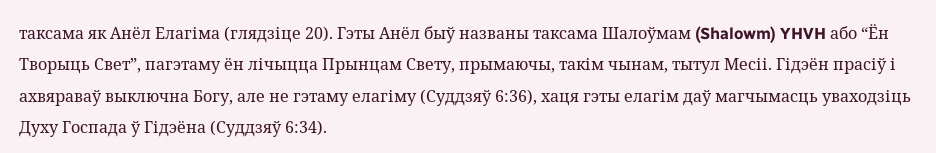таксама як Анёл Елагіма (глядзіце 20). Гэты Анёл быў названы таксама Шалоўмам (Shalowm) YHVH або “Ён Творыць Свет”, пагэтаму ён лічыцца Прынцам Свету, прымаючы, такім чынам, тытул Месіі. Гідэён прасіў і ахвяраваў выключна Богу, але не гэтаму елагіму (Суддзяў 6:36), хаця гэты елагім даў магчымасць уваходзіць Духу Госпада ў Гідэёна (Суддзяў 6:34).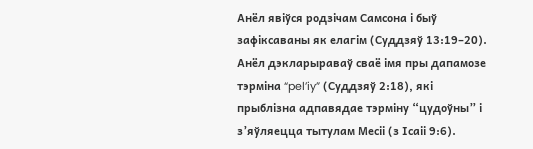Анёл явіўся родзічам Самсона і быў зафіксаваны як елагім (Суддзяў 13:19–20). Анёл дэкларыраваў сваё імя пры дапамозе тэрміна “pel’iy” (Суддзяў 2:18), які прыблізна адпавядае тэрміну “цудоўны” і з’яўляецца тытулам Месіі (з Ісаіі 9:6).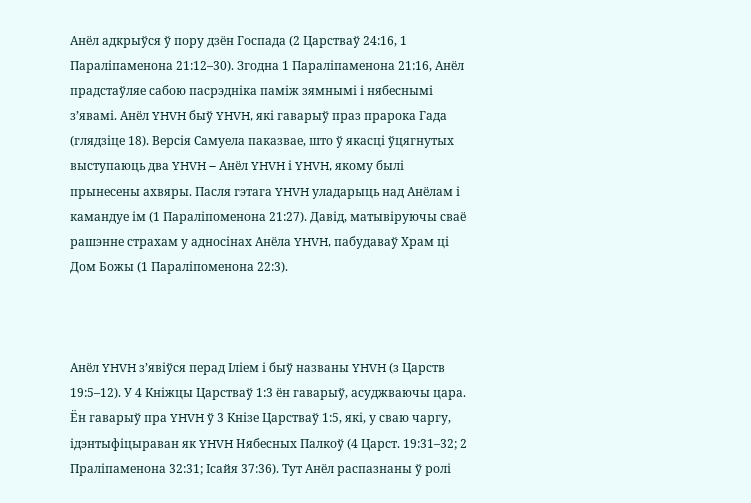Анёл адкрыўся ў пору дзён Госпада (2 Царстваў 24:16, 1 Параліпаменона 21:12–30). Згодна 1 Параліпаменона 21:16, Анёл прадстаўляе сабою пасрэдніка паміж зямнымі і нябеснымі з’явамі. Анёл YHVH быў YHVH, які гаварыў праз прарока Гада (глядзіце 18). Версія Самуела паказвае, што ў якасці ўцягнутых выступаюць два YHVH – Анёл YHVH і YHVH, якому былі прынесены ахвяры. Пасля гэтага YHVH уладарыць над Анёлам і камандуе ім (1 Параліпоменона 21:27). Давід, матывіруючы сваё рашэнне страхам у адносінах Анёла YHVH, пабудаваў Храм ці Дом Божы (1 Параліпоменона 22:3).



Анёл YHVH з’явіўся перад Іліем і быў названы YHVH (з Царств 19:5–12). У 4 Кніжцы Царстваў 1:3 ён гаварыў, асуджваючы цара. Ён гаварыў пра YHVH ў 3 Кнізе Царстваў 1:5, які, у сваю чаргу, ідэнтыфіцыраван як YHVH Нябесных Палкоў (4 Царст. 19:31–32; 2 Праліпаменона 32:31; Ісайя 37:36). Тут Анёл распазнаны ў ролі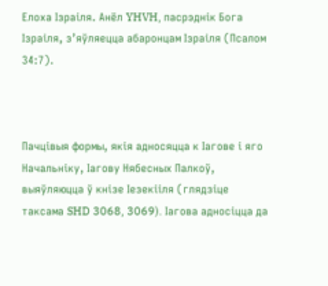Елоха Ізраіля. Анёл YHVH, пасрэднік Бога Ізраіля, з’яўляецца абаронцам Ізраіля (Псалом 34:7).



Пачцівыя формы, якія адносяцца к Іагове і яго Начальніку, Іагову Нябесных Палкоў, выяўляюцца ў кнізе Іезекііля (глядзіце таксама SHD 3068, 3069). Іагова адносіцца да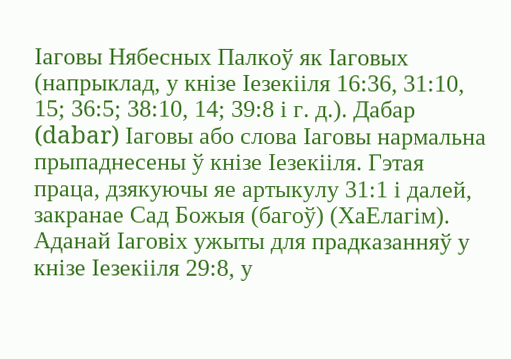Іаговы Нябесных Палкоў як Іаговых (напрыклад, у кнізе Іезекііля 16:36, 31:10, 15; 36:5; 38:10, 14; 39:8 і г. д.). Дабар (dabar) Іаговы або слова Іаговы нармальна прыпаднесены ў кнізе Іезекііля. Гэтая праца, дзякуючы яе артыкулу 31:1 і далей, закранае Сад Божыя (багоў) (ХаЕлагім). Аданай Іаговіх ужыты для прадказанняў у кнізе Іезекііля 29:8, у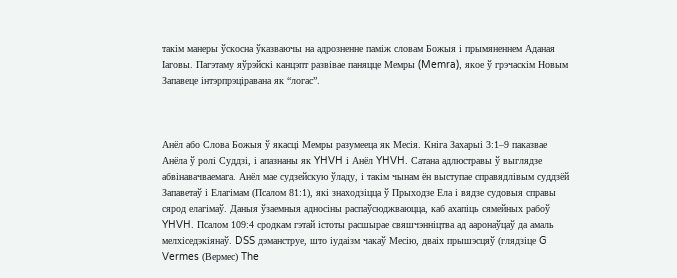такім манеры ўскосна ўказваючы на адрозненне паміж словам Божыя і прымяненнем Аданая Іаговы. Пагэтаму яўрэйскі канцэпт развівае паняцце Мемры (Memra), якое ў грэчаскім Новым Запавеце інтэрпрэціравана як “логас”.



Анёл або Слова Божыя ў якасці Мемры разумееца як Месія. Кніга Захарыі 3:1–9 паказвае Анёла ў ролі Суддзі, і апазнаны як YHVH і Анёл YHVH. Сатана адлюстравы ў выглядзе абвінавачваемага. Анёл мае судзейскую ўладу, і такім чынам ён выступае справядлівым суддзёй Запаветаў і Елагімам (Псалом 81:1), які знаходзіцца ў Прыходзе Ела і вядзе судовыя справы сярод елагімаў. Даныя ўзаемныя адносіны распаўсюджваюцца, каб ахапіць сямейных рабоў YHVH. Псалом 109:4 сродкам гэтай істоты расшырае свяшчэнніцтва ад ааронаўцаў да амаль мелхіседэкіянаў. DSS дэманструе, што іудаізм чакаў Месію, дваіх прышэсцяў (глядзіце G Vermes (Вермес) The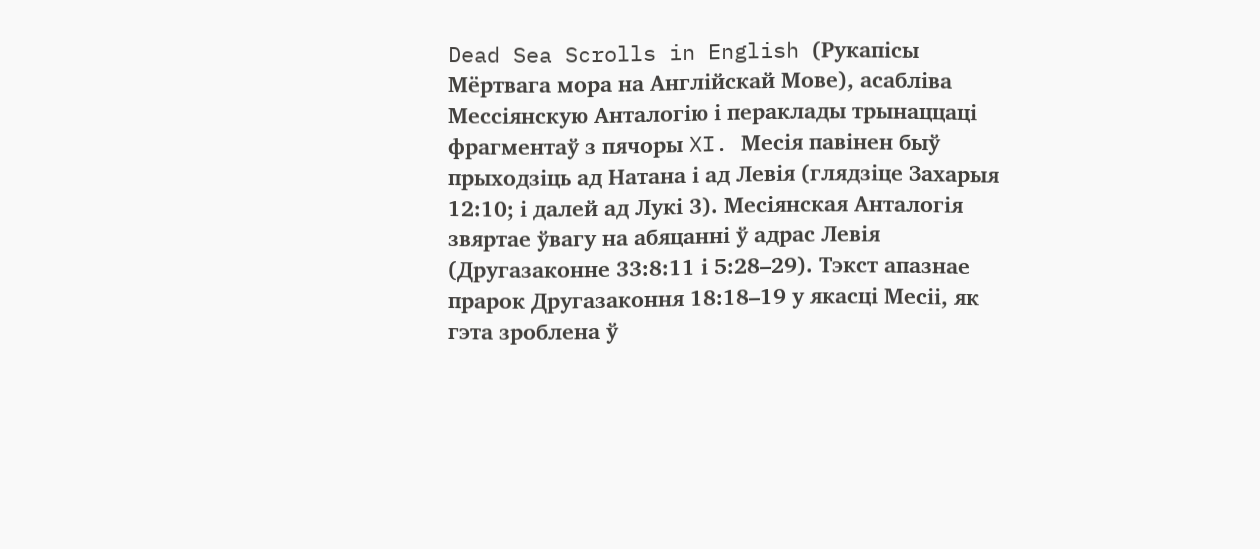Dead Sea Scrolls in English (Рукапісы Мёртвага мора на Англійскай Мове), асабліва Мессіянскую Анталогію і пераклады трынаццаці фрагментаў з пячоры XI. Месія павінен быў прыходзіць ад Натана і ад Левія (глядзіце Захарыя 12:10; і далей ад Лукі 3). Месіянская Анталогія звяртае ўвагу на абяцанні ў адрас Левія (Другазаконне 33:8:11 і 5:28–29). Тэкст апазнае прарок Другазаконня 18:18–19 у якасці Месіі, як гэта зроблена ў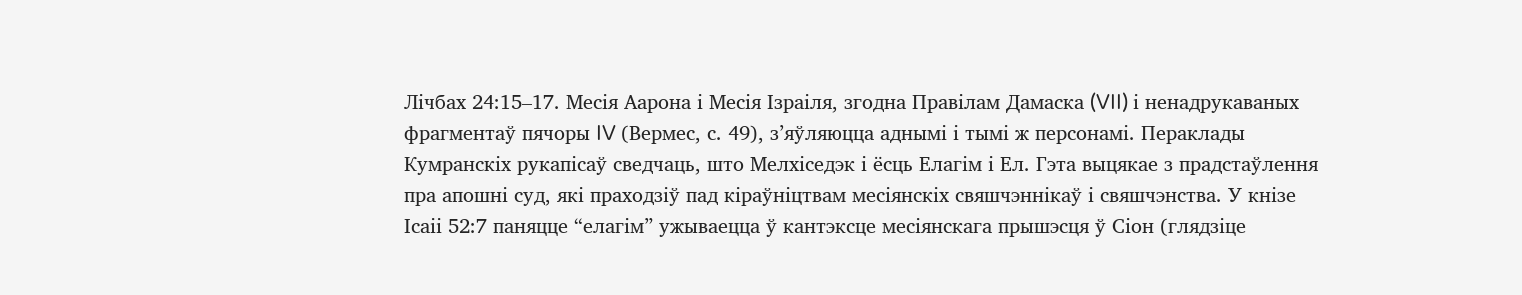Лічбах 24:15–17. Месія Аарона і Месія Ізраіля, згодна Правілам Дамаска (VII) і ненадрукаваных фрагментаў пячоры IV (Вермес, с. 49), з’яўляюцца аднымі і тымі ж персонамі. Пераклады Кумранскіх рукапісаў сведчаць, што Мелхіседэк і ёсць Елагім і Ел. Гэта выцякае з прадстаўлення пра апошні суд, які праходзіў пад кіраўніцтвам месіянскіх свяшчэннікаў і свяшчэнства. У кнізе Ісаіі 52:7 паняцце “елагім” ужываецца ў кантэксце месіянскага прышэсця ў Сіон (глядзіце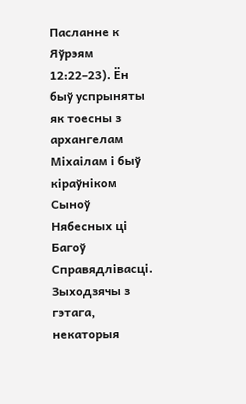Пасланне к Яўрэям 12:22–23). Ён быў успрыняты як тоесны з архангелам Міхаілам і быў кіраўніком Сыноў Нябесных ці Багоў Справядлівасці. Зыходзячы з гэтага, некаторыя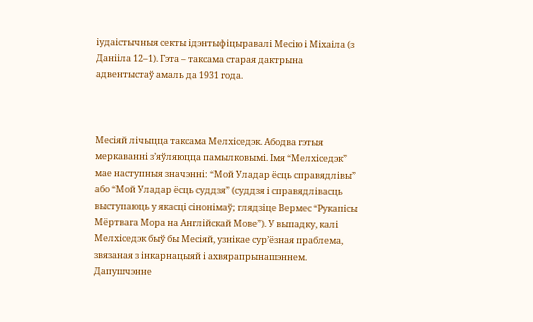іудаістычныя секты ідэнтыфіцыравалі Месію і Міхаіла (з Данііла 12–1). Гэта – таксама старая дактрына адвентыстаў амаль да 1931 года.



Месіяй лічыцца таксама Мелхіседэк. Абодва гэтыя меркаванні з’яўляюцца памылковымі. Імя “Мелхіседэк” мае наступныя значэнні: “Мой Уладар ёсць справядлівы” або “Мой Уладар ёсць суддзя” (суддзя і справядлівасць выступаюць у якасці сінонімаў; глядзіце Вермес “Рукапісы Мёртвага Мора на Англійскай Мове”). У выпадку, калі Мелхіседэк быў бы Месіяй, узнікае сур’ёзная праблема, звязаная з інкарнацыяй і ахвярапрынашэннем. Дапушчэнне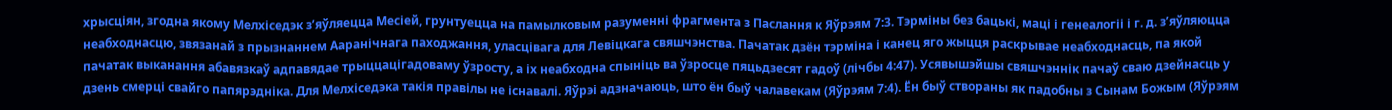хрысціян, згодна якому Мелхіседэк з’яўляецца Месіей, грунтуецца на памылковым разуменні фрагмента з Паслання к Яўрэям 7:3. Тэрміны без бацькі, маці і генеалогіі і г. д. з’яўляюцца неабходнасцю, звязанай з прызнаннем Ааранічнага паходжання, уласцівага для Левіцкага свяшчэнства. Пачатак дзён тэрміна і канец яго жыцця раскрывае неабходнасць, па якой пачатак выканання абавязкаў адпавядае трыццацігадоваму ўзросту, а іх неабходна спыніць ва ўзросце пяцьдзесят гадоў (лічбы 4:47). Усявышэйшы свяшчэннік пачаў сваю дзейнасць у дзень смерці свайго папярэдніка. Для Мелхіседэка такія правілы не існавалі. Яўрэі адзначаюць, што ён быў чалавекам (Яўрэям 7:4). Ён быў створаны як падобны з Сынам Божым (Яўрэям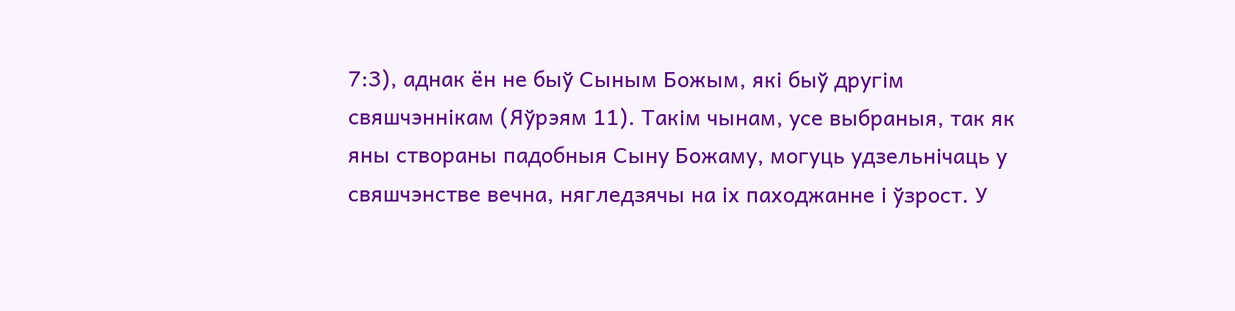7:3), аднак ён не быў Сыным Божым, які быў другім свяшчэннікам (Яўрэям 11). Такім чынам, усе выбраныя, так як яны створаны падобныя Сыну Божаму, могуць удзельнічаць у свяшчэнстве вечна, нягледзячы на іх паходжанне і ўзрост. У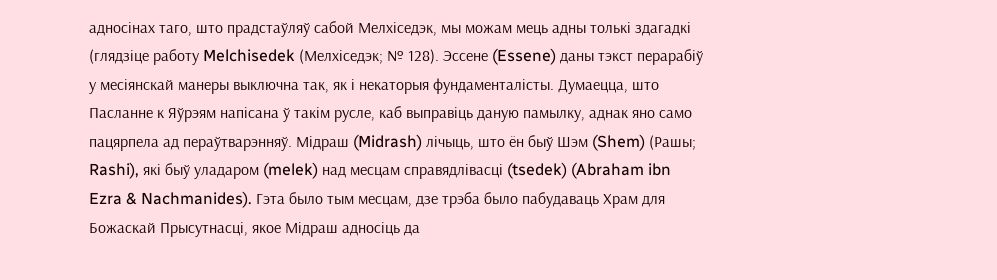адносінах таго, што прадстаўляў сабой Мелхіседэк, мы можам мець адны толькі здагадкі (глядзіце работу Melchisedek (Мелхіседэк; № 128). Эссене (Essene) даны тэкст перарабіў у месіянскай манеры выключна так, як і некаторыя фундаменталісты. Думаецца, што Пасланне к Яўрэям напісана ў такім русле, каб выправіць даную памылку, аднак яно само пацярпела ад пераўтварэнняў. Мідраш (Midrash) лічыць, што ён быў Шэм (Shem) (Рашы; Rashi), які быў уладаром (melek) над месцам справядлівасці (tsedek) (Abraham ibn Ezra & Nachmanides). Гэта было тым месцам, дзе трэба было пабудаваць Храм для Божаскай Прысутнасці, якое Мідраш адносіць да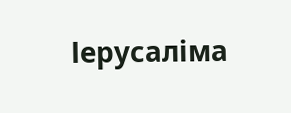Іерусаліма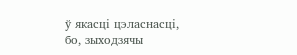ў якасці цэласнасці, бо, зыходзячы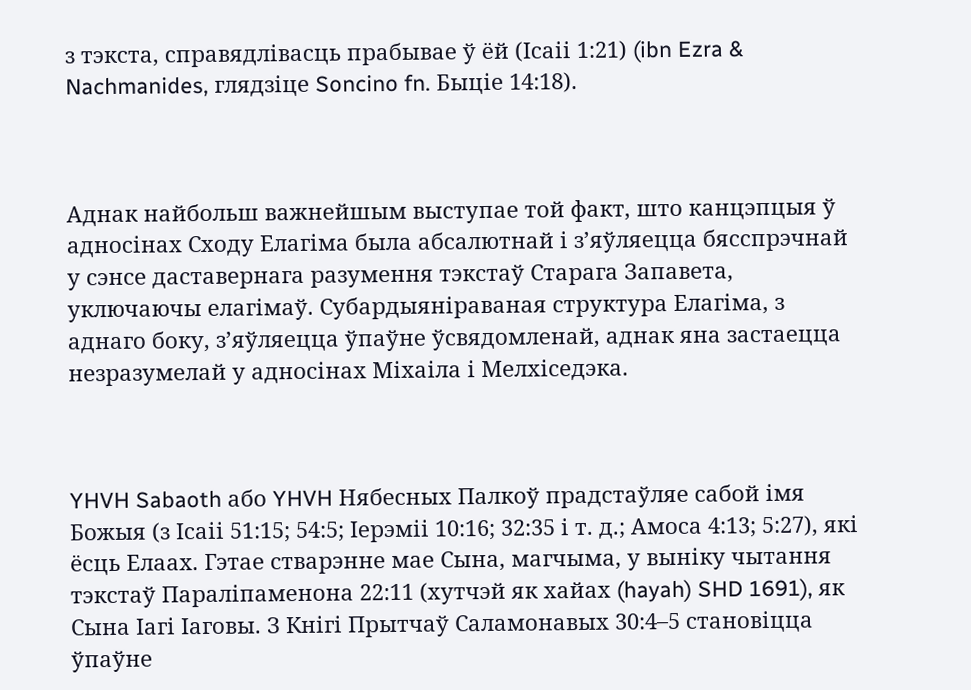з тэкста, справядлівасць прабывае ў ёй (Ісаіі 1:21) (ibn Ezra & Nachmanides, глядзіце Soncino fn. Быціе 14:18).



Аднак найбольш важнейшым выступае той факт, што канцэпцыя ў адносінах Сходу Елагіма была абсалютнай і з’яўляецца бясспрэчнай у сэнсе даставернага разумення тэкстаў Старага Запавета, уключаючы елагімаў. Субардыяніраваная структура Елагіма, з аднаго боку, з’яўляецца ўпаўне ўсвядомленай, аднак яна застаецца незразумелай у адносінах Міхаіла і Мелхіседэка.



YHVH Sabaoth або YHVH Нябесных Палкоў прадстаўляе сабой імя Божыя (з Ісаіі 51:15; 54:5; Іерэміі 10:16; 32:35 і т. д.; Амоса 4:13; 5:27), які ёсць Елаах. Гэтае стварэнне мае Сына, магчыма, у выніку чытання тэкстаў Параліпаменона 22:11 (хутчэй як хайах (hayah) SHD 1691), як Сына Іагі Іаговы. З Кнігі Прытчаў Саламонавых 30:4–5 становіцца ўпаўне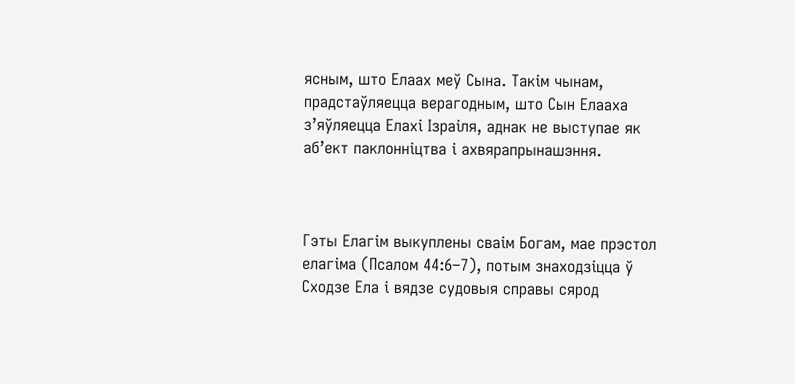ясным, што Елаах меў Сына. Такім чынам, прадстаўляецца верагодным, што Сын Елааха з’яўляецца Елахі Ізраіля, аднак не выступае як аб’ект паклонніцтва і ахвярапрынашэння.



Гэты Елагім выкуплены сваім Богам, мае прэстол елагіма (Псалом 44:6–7), потым знаходзіцца ў Сходзе Ела і вядзе судовыя справы сярод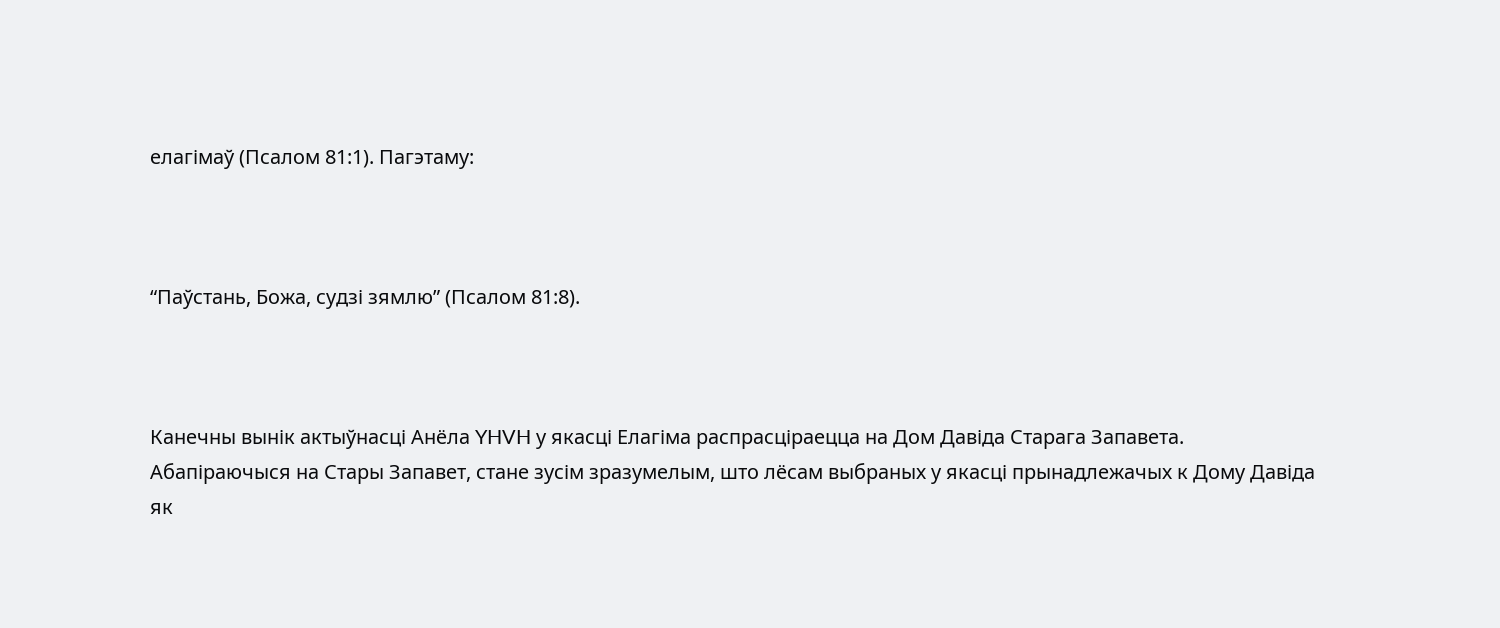елагімаў (Псалом 81:1). Пагэтаму:



“Паўстань, Божа, судзі зямлю” (Псалом 81:8).



Канечны вынік актыўнасці Анёла YHVH у якасці Елагіма распрасціраецца на Дом Давіда Старага Запавета. Абапіраючыся на Стары Запавет, стане зусім зразумелым, што лёсам выбраных у якасці прынадлежачых к Дому Давіда як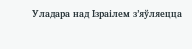Уладара над Ізраілем з’яўляецца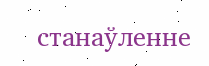станаўленне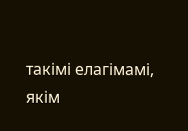такімі елагімамі, якім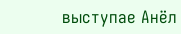выступае Анёл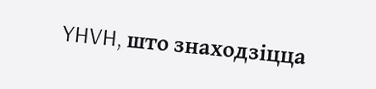YHVH, што знаходзіцца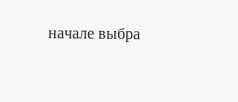начале выбра